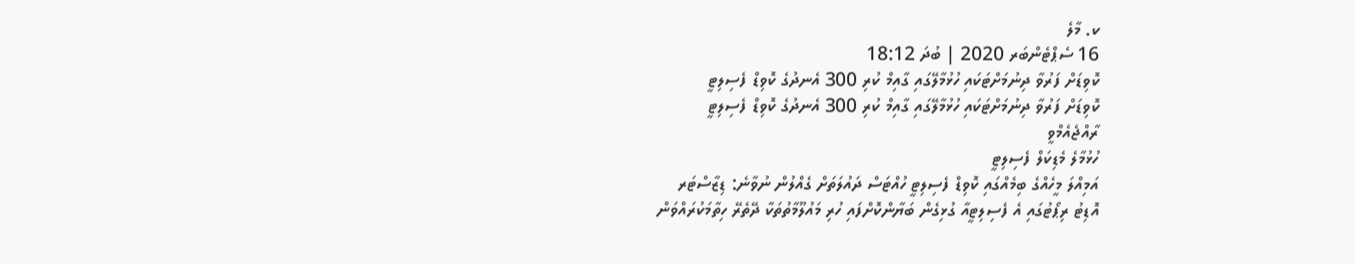ކ. މާލެ
16 ސެޕްޓެންބަރ 2020 | ބުދަ 18:12
ކޮވިޑަށް ފަރުވާ ދިނުމަށްޓަކައި ހުޅުމާލޭގައި ގާއިމް ކުރި 300 އެނދުގެ ކޮވިޑް ފެސިލިޓީ
ކޮވިޑަށް ފަރުވާ ދިނުމަށްޓަކައި ހުޅުމާލޭގައި ގާއިމް ކުރި 300 އެނދުގެ ކޮވިޑް ފެސިލިޓީ
ރާއްޖެއެމްވީ
ހުޅުމާލެ މެޑިކަލް ފެސިލިޓީ
އަމިއްލަ މީހެއްގެ ބިމެއްގައި ކޮވިޑް ފެސިލިޓީ ހުއްޓަސް ދައުލަތަށް ގެއްލުން ނުވާނެ: ޑިޒާސްޓަރ
އޮޑިޓު ރިޕޯޓުގައި އެ ފެސިލިޓީއާ ގުޅިގެން ބަޔާންކޮށްފައި ހުރި މައުލޫމާތުތަކާ ދޭތެރޭ ހިތާމަކުރައްވަން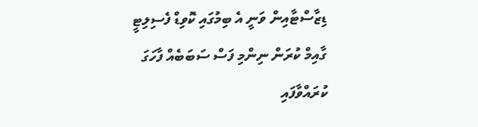ޑިޒާސްޓާއިން ވަނީ އެ ބިމުގައި ކޮވިޑް ފެސިލިޓީ ގާއިމް ކުރަން ނިންމި ފަސް ސަބަބެއް ފާހަގަ ކުރައްވާފައި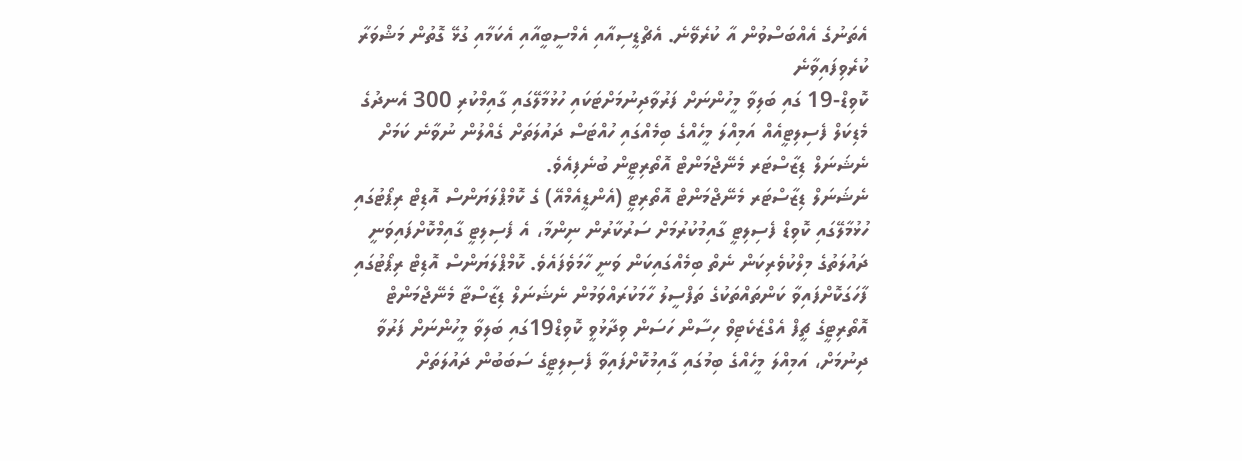އެތަނުގެ އެއްބަސްވުން އާ ކުރެވޭނެ. އެޗްޑީސިއާއި އެމްސީބީއާއި އެކަމާއި ގުޅޭ ގޮތުން މަޝްވަރާ ކުރެވިފައިވާނެ
ކޮވިޑް-19 ގައި ބަލިވާ މީހުންނަށް ފަރުވާދިނުމަށްޓަކައި ހުޅުމާލޭގައި ގާއިމްކުރި 300 އެނދުގެ މެޑިކަލް ފެސިލިޓީއެއް އަމިއްލަ މީހެއްގެ ބިމެއްގައި ހުއްޓަސް ދައުލަތަށް ގެއްލުން ނުވާނެ ކަމަށް ނެޝަނަލް ޑިޒާސްޓަރ މެނޭޖްމަންޓް އޮތޯރިޓީން ބުނެފިއެވެ.
ނެޝަނަލް ޑިޒާސްޓަރ މެނޭޖްމަންޓް އޮތޯރިޓީ (އެންޑީއެމްއޭ) ގެ ކޮމްޕްލަޔަންސް އޮޑިޓް ރިޕޯޓުގައި ހުޅުމާލޭގައި ކޮވިޑް ފެސިލިޓީ ގާއިމުކުރުމަށް ސަރުކާރުން ނިންމާ، އެ ފެސިލިޓީ ގާއިމްކޮށްފައިވަނީ ދައުލަތުގެ މިލްކުވެރިކަން ނެތް ބިމެއްގައިކަން ވަނީ ހާމަވެފައެވެ. ކޮމްޕްލަޔަންސް އޮޑިޓް ރިޕޯޓުގައި ފާހަގަކޮށްފައިވާ ކަންތައްތަކުގެ ތަފްސީލު ހާމަކުރައްވަމުން ނެޝަނަލް ޑިޒާސްޓާ މެނޭޖްމަންޓް އޮތޯރިޓީގެ ޗީފް އެގްޒެކެޓިވް ހިސާން ހަސަން ވިދާޅުވީ ކޮވިޑް19ގައި ބަލިވާ މީހުންނަށް ފަރުވާ ދިނުމަށް، އަމިއްލަ މީހެއްގެ ބިމުގައި ގާއިމުކޮށްފައިވާ ފެސިލިޓީގެ ސަބަބުން ދައުލަތަށް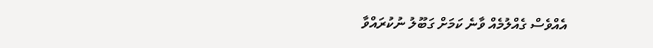އެއްވެސް ގެއްލުމެއް ވާނެ ކަމަށް ގަބޫލު ނުކުރައްވާ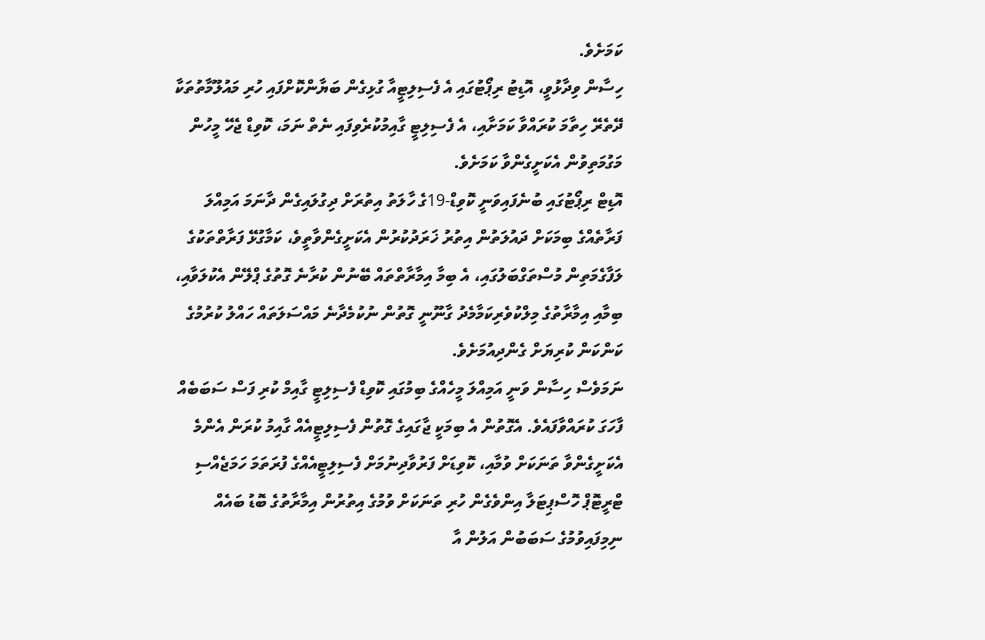ކަމަށެވެ.
ހިސާން ވިދާޅުވީ، އޮޑިޓު ރިޕޯޓުގައި އެ ފެސިލިޓީއާ ގުޅިގެން ބަޔާންކޮށްފައި ހުރި މައުލޫމާތުތަކާ ދޭތެރޭ ހިތާމަ ކުރައްވާ ކަމަށާއި، އެ ފެސިލިޓީ ގާއިމުކުރެވިފައި ނެތް ނަމަ، ކޮވިޑް ޖެހޭ މީހުން މަގުމަތިވުން އެކަށީގެންވާ ކަމަށެވެ.
އޮޑިޓް ރިޕޯޓުގައި ބުނެފައިވަނީ ކޮވިޑް-19ގެ ހާލަތު އިތުރަށް ދިގުލައިގެން ދާނަމަ އަމިއްލަ ފަރާތެއްގެ ބިމަކަށް ދައުލަތުން އިތުރު ޚަރަދުކުރުން އެކަށީގެންވާތީވެ، ކަމާގުޅޭ ފަރާތްތަކުގެ ލަފާގެމަތިން މުސްތަގްބަލުގައި، އެ ބިމާ އިމާރާތްތައް ބޭނުން ކުރާނެ ގޮތުގެ ޕްލޭން އެކުލަވާއި، ބިމާއި އިމާރާތުގެ މިލްކުވެރިކަމާމެދު ގާނޫނީ ގޮތުން ނުކުމެދާނެ މައްސަލަތައް ހައްލު ކުރުމުގެ ކަންކަން ކުރިޔަށް ގެންދިއުމަށެވެ.
ނަމަވެސް ހިސާން ވަނީ އަމިއްލަ މީހެއްގެ ބިމުގައި ކޮވިޑް ފެސިލިޓީ ގާއިމް ކުރި ފަސް ސަބަބެއް ފާހަގަ ކުރައްވާފައެވެ. އެގޮތުން އެ ބިމަކީ ޖާގައިގެ ގޮތުން ފެސިލިޓީއެއް ގާއިމު ކުރަން އެންމެ އެކަށީގެންވާ ތަނަކަށް ވުމާއި، ކޮވިޑަށް ފަރުވާދިނުމަށް ފެސިލިޓީއެއްގެ ފުރަތަމަ ހަމަޖެއްސި ޓްރީޓޮޕް ހޮސްޕިޓަލާ އިންވެގެން ހުރި ތަނަކަށް ވުމުގެ އިތުރުން އިމާރާތުގެ ބޮޑު ބައެއް ނިމިފައިވުމުގެ ސަބަބުން އަލުން އާ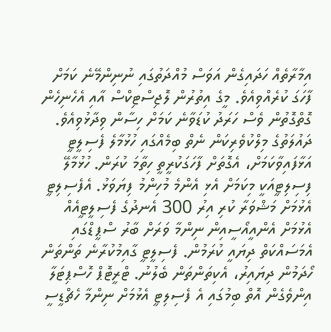އިމާރާތެއް ހަދައިގެން އަވަސް މުއްދަތުގައި ނުނިންމޭނެ ކަމަށް ފާހަގަ ކުރެއްވިއެވެ. މީގެ އިތުރުން ލޮޖިސްޓިކްސް އާއި އެހެނިހެން ގޮތްގޮތުން ވެސް ހަރަދު ކުޑަވާނެ ކަމަށް ހިސާން ވިދާޅުވިއެވެ.
ދައުލަތުގެ މިލްކުވެރިކަން ނެތް ބިމެއްގައި ހުޅުމާލެ ފެސިލީޓީ އަޅާފައިވާކަމަށް، އެގޮތަށް ފާހަގަކުރީތީ ހިތާމަ ކުރަން. ހުޅުމާލޭ ފިސިލިޓީއަކީ މިކަމަށް އެޅި އެންމެ މުހިންމު ފިޔަވަޅު. އެފެސިލިޓީ އެޅުމަށް މަޝްވަރާ ކުރި އިރު 300 އެނދުގެ ފެސިލީޓީއެއް އެޅުމަށް އެންއީއޯސީއިން ނިންމާ ވަރަށް ބާރު ސްޕީޑްގައި އެމަސައްކަތް ދިޔައީ ކުރަމުން. ފެސިލީޓީ ގާއިމުކުރާނެ ތަންތަން ހޯދަމުން ދިޔައިރު، އެކިތަންތަން ބެލުނު. ޓްރީޓޮޕް ހޮސްޕިޓަލާ އިންވެގެން އޮތް ބިމުގައި އެ ފެސިލިޓީ އެޅުމަށް ނިންމާ ހެޗްޑީސީ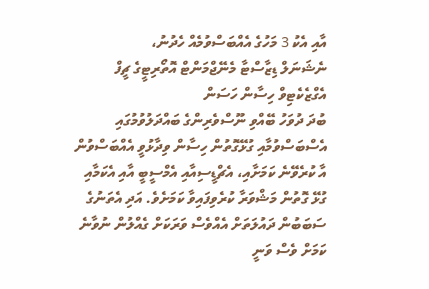އާއި އެކު 3 މަހުގެ އެއްބަސްވުމެއް ހެދުނު،
ނެޝަނަލް ޑިޒާސްޓާ މެނޭޖްމަންޓް އޮތޯރިޓީގެ ޗީފް އެގްޒެކެޓިވް ހިސާން ހަސަން
ބުދަ ދުވަހު ބޭއްވި ނޫސްވެރިންގެ ބައްދަލުވުމުގައި އެސްބަސްވުމާއި ގުޅޭގޮތުން ހިސާން ވިދާޅުވީ އެއްބަސްވުން އާ ކުރެވޭނެ ކަމަށާއި، އެޗްޑީސިއާއި އެމްސީބީ އާއި އެކަމާއި ގުޅޭ ގޮތުން މަޝްވަރާ ކުރެވިފައިވާ ކަމަށެވެ. އަދި އެތަނުގެ ސަބަބުން ދައުލަތަށް އެއްވެސް ވަރަކަށް ގެއްލުން ނުވާނެ ކަމަށް ވެސް ވަނީ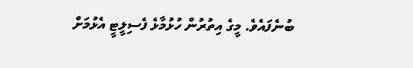ބުނެފައެވެ. މީގެ އިތުރުން ހުޅުމާޅެ ފެސިލީޓީ އެޅުމަށް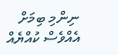ނިންމި ބިމަށް އެއްވެސް ކުއްޔެއް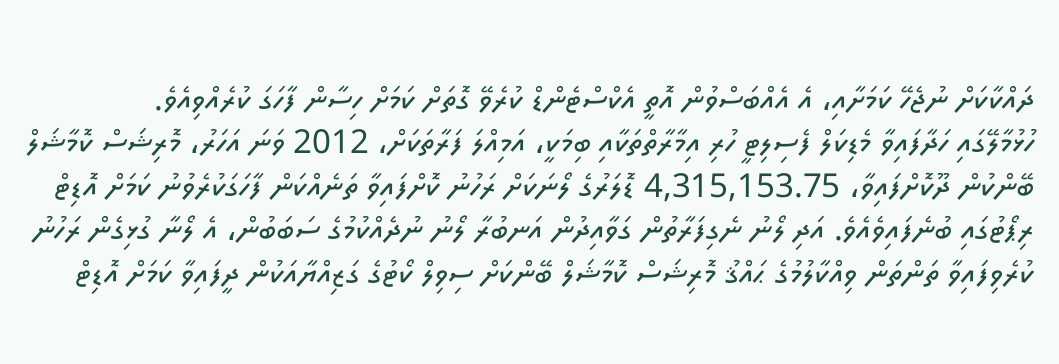ދައްކާކަށް ނުޖެހޭ ކަމަށާއި، އެ އެއްބަސްވުން އޮތީ އެކްސްޓެންޑް ކުރެވޭ ގޮތަށް ކަމަށް ހިސާން ފާހަގަ ކުރެއްވިއެވެ.
ހުޅުމާލޭގައި ހަދާފައިވާ މެޑިކަލް ފެސިލިޓީ ހުރި އިމާރާތްތަކާއި ބިމަކީ، އަމިއްލަ ފަރާތަކަށް، 2012 ވަނަ އަހަރު، މޮރިޝަސް ކޮމާޝަލް ބޭންކުން ދޫކޮށްފައިވާ، 4,315,153.75 ޑޮލަރުގެ ލޯނަކަށް ރަހުނު ކޮށްފައިވާ ތަނެއްކަން ފާހަގަކުރެވުނު ކަމަށް އޮޑިޓް ރިޕޯޓުގައި ބުނެފައިވެއެވެ. އަދި ލޯނު ނެގިފަރާތުން ގަވާއިދުން އަނބުރާ ލޯނު ނުދެއްކުމުގެ ސަބަބުން، އެ ލޯނާ ގުޅިގެން ރަހުނު ކުރެވިފައިވާ ތަންތަން ވިއްކާލުމުގެ ޙައްޤު މޮރިޝަސް ކޮމާޝަލް ބޭންކަށް ސިވިލް ކޯޓުގެ ގަޒިއްޔާއަކުން ދީފައިވާ ކަމަށް އޮޑިޓް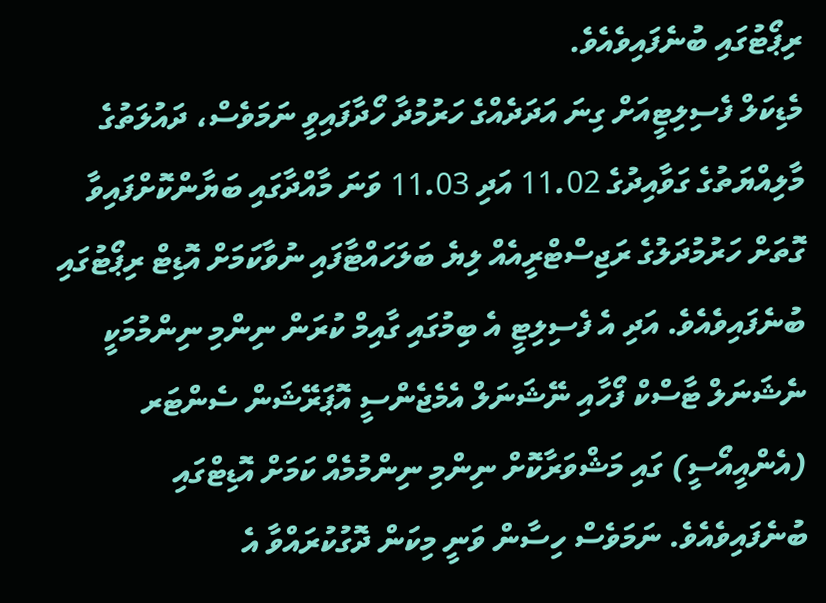ރިޕޯޓުގައި ބުނެފައިވެއެވެ.
މެޑިކަލް ފެސިލިޓީއަށް ގިނަ އަދަދެއްގެ ހަރުމުދާ ހޯދާފައިވީ ނަމަވެސް، ދައުލަތުގެ މާލިއްޔަތުގެ ގަވާއިދުގެ 11.02 އަދި 11.03 ވަނަ މާއްދާގައި ބަޔާންކޮށްފައިވާ ގޮތަށް ހަރުމުދަލުގެ ރަޖިސްޓްރީއެއް ލިޔެ ބަލަހައްޓާފައި ނުވާކަމަށް އޮޑިޓް ރިޕޯޓުގައި ބުނެފައިވެއެވެ. އަދި އެ ފެސިލިޓީ އެ ބިމުގައި ގާއިމް ކުރަން ނިންމި ނިންމުމަކީ ނެޝަނަލް ޓާސްކް ފޯހާއި ނޭޝަނަލް އެމެޖެންސީ އޮޕަރޭޝަން ސެންޓަރ (އެންއީއޯސީ) ގައި މަޝްވަރާކޮށް ނިންމި ނިންމުމެއް ކަމަށް އޮޑިޓްގައި ބުނެފައިވެއެވެ. ނަމަވެސް ހިސާން ވަނީ މިކަން ދޮގުކުރައްވާ އެ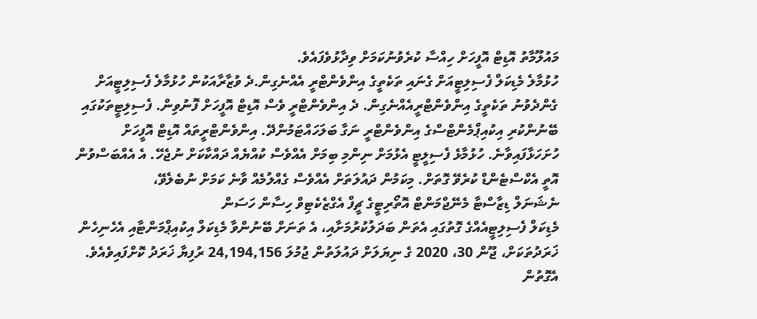މައުލޫމާތު އޮޑިޓް އޮފީހަށް ހިއްސާ ކުރެވުނުކަމަށް ވިދާޅުވެފައެވެ.
ހުޅުމާލެ މެޑިކަލް ފެސިލިޓީއަށް ގެނައި ތަކެތީގެ އިންވެންޓްރީ އެއްނެގިން.ދެ ވުޒާރާއަކުން ހުޅުމާލެ ފެސިލިޓީއަށް ގެންދެވުނު ތަކެތީގެ އިންވެންޓްރީއެއްނެގިން. ދެ އިންވެންޓްރީ ވެސް އޮޑިޓް އޮފީހަށް ފޮނުވިން. ފެސިލިޓީތަކުގައި ބޭނުންކުރި އިކުއިޕްމެންޓްސްގެ އިންވެންޓްރީ ނަގާ ބަލަހައްޓަމުންދޭ. އިންވެންޓްރީތައް އޮޑިޓް އޮފީހަށް ހުށަހަޅާފައިވާނެ. ހުޅުމާޅެ ފެސިލީޓީ އެޅުމަށް ނިންމި ބިމަށް އެއްވެސް ކުއްޔެއް ދައްކާކަށް ނުޖެހޭ. އެ އެއްބަސްވުން އޮތީ އެކްސްޓެންޑް ކުރެވޭ ގޮތަށް. މިކަމުން ދައުލަތަށް އެއްވެސް ގެއްލުމެއް ވާނެ ކަމަށް ނުބެލެވޭ،
ނެޝަނަލް ޑިޒާސްޓާ މެނޭޖްމަންޓް އޮތޯރިޓީގެ ޗީފް އެގްޒެކެޓިވް ހިސާން ހަސަން
މެޑިކަލް ފެސިލިޓީއެއްގެ ގޮތުގައި އެތަން ބަދަލުކުރުމަށާއި، އެ ތަނަށް ބޭނުންވާ މެޑިކަލް އިކުއިޕްމަންޓާއި އެހެނިހެން ޚަރަދުތަކަށް، ޖޫން 30، 2020 ގެ ނިޔަލަށް ދައުލަތުން ޖުމުލަ 24,194,156 ރުފިޔާ ޚަރަދު ކޮށްފައިވެއެވެ. އެގޮތުން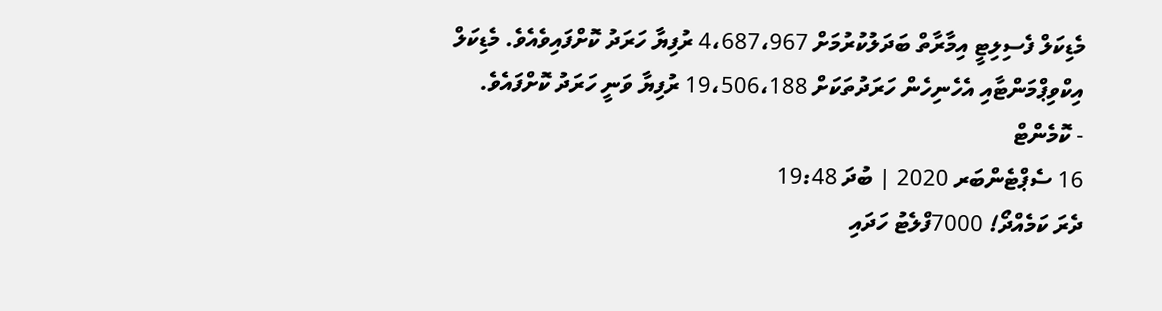މެޑިކަލް ފެސިލިޓީ އިމާރާތް ބަދަލުކުރުމަށް 4،687،967 ރުފިޔާ ހަރަދު ކޮށްފައިވެއެވެ. މެޑިކަލް އިކްވިޕްމަންޓާއި އެހެނިހެން ހަރަދުތަކަށް 19،506،188 ރުފިޔާ ވަނީ ހަރަދު ކޮށްފައެވެ.
- ކޮމެންޓް
16 ސެޕްޓެންބަރ 2020 | ބުދަ 19:48
ދެރަ ކަމެއްދޯ! 7000ފްލެޓު ހަދައި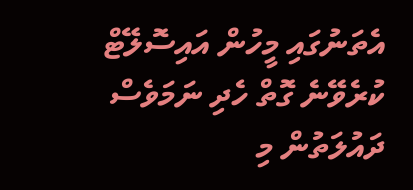އެތަނުގައި މީހުން އައިސޮލޭޓް ކުރެވޭނެ ގޮތް ހެދި ނަމަވެސް ދައުލަތުން މި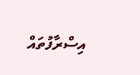އިސްރާފުތައް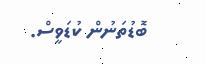ބޮޑުތަނުން ކުޑަވީސް.